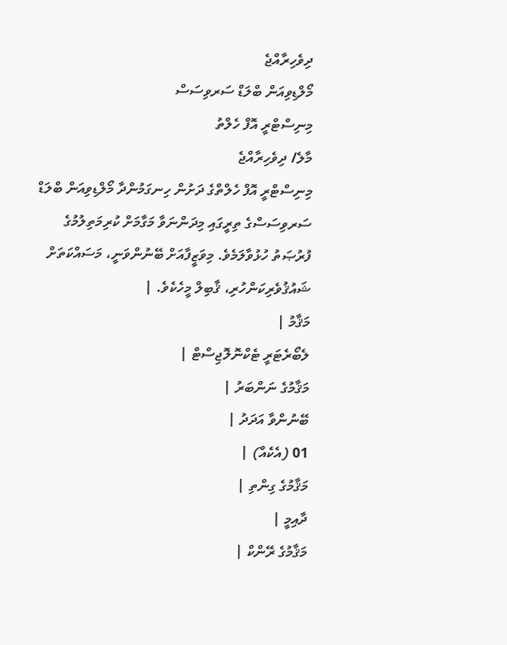ދިވެހިރާއްޖެ
މޯލްޑިވިއަން ބްލަޑް ސަރވިސަސް
މިނިސްޓްރީ އޮފް ހެލްތު
މާލެ/ ދިވެހިރާއްޖެ
މިނިސްޓްރީ އޮފް ހެލްތްގެ ދަށުން ހިނގަމުންދާ މޯލްޑިވިއަން ބްލަޑް ސަރވިސަސްގެ ތިރީގައި މިދަންނަވާ މަގާމަށް ކުރިމަތިލުމުގެ ފުރުޞަތު ހުޅުވާލަމެވެ. މިވަޒީފާއަށް ބޭނުންވަނީ، މަސައްކަތަށް ޝައުޤުވެރިކަންހުރި، ޤާބިލް މީހެކެވެ. |
މަޤާމު |
ލެބޯރެޓަރީ ޓެކްނޮލޮޖިސްޓް |
މަޤާމުގެ ނަންބަރު |
ބޭނުންވާ އަދަދު |
01 (އެކެއް) |
މަޤާމުގެ ގިންތި |
ދާއިމީ |
މަޤާމުގެ ރޭންކް |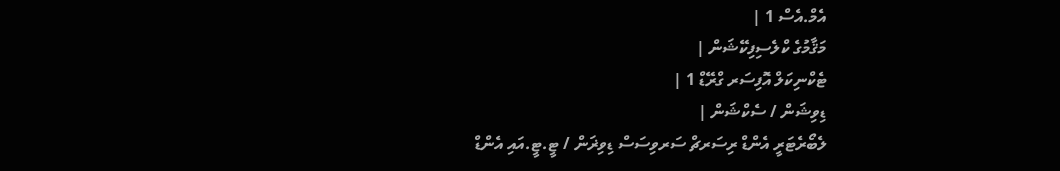އެމް.އެސް 1 |
މަޤާމުގެ ކްލެސިފިކޭޝަން |
ޓެކްނިކަލް އޮފިސަރ ގްރޭޑް 1 |
ޑިވިޝަން / ސެކްޝަން |
ލެބޯރެޓަރީ އެންޑް ރިސަރޗް ސަރވިސަސް ޑިވިޜަން / ޓީ.ޓީ.އައި އެންޑް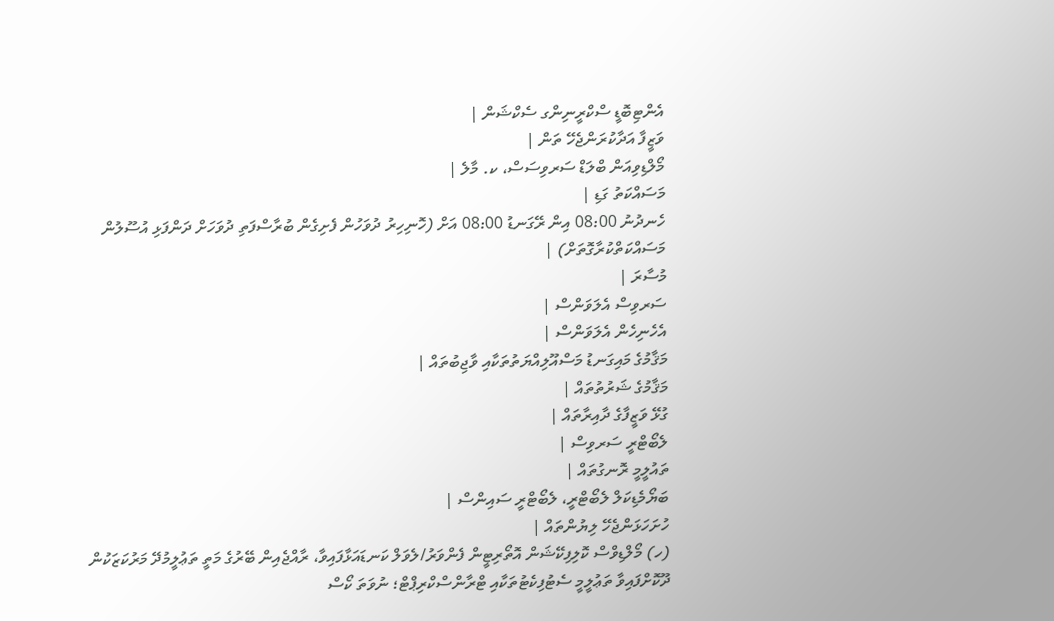އެންޓިބޮޑީ ސްކްރީނިންގ ސެކްޝަން |
ވަޒީފާ އަދާކުރަންޖެހޭ ތަން |
މޯލްޑިވިއަން ބްލަޑް ސަރވިސަސް، ކ. މާލެ |
މަސައްކަތު ގަޑި |
ހެނދުނު 08:00 އިން ރޭގަނޑު 08:00 އަށް (ހޮނިހިރު ދުވަހުން ފެށިގެން ބުރާސްފަތި ދުވަހަށް ދަންފަޅި އުސޫލުން މަސައްކަތްކުރާގޮތަށް) |
މުސާރަ |
ސަރވިސް އެލަވަންސް |
އެހެނިހެން އެލަވަންސް |
މަޤާމުގެ މައިގަނޑު މަސްއޫލިއްޔަތުތަކާއި ވާޖިބުތައް |
މަޤާމުގެ ޝަރުތުތައް |
ގުޅޭ ވަޒީފާގެ ދާއިރާތައް |
ލެބޯޓްރީ ސަރވިސް |
ތައުލީމީ ރޮނގުތައް |
ބަޔޯމެޑިކަލް ލެބޯޓްރީ، ލެބޯޓްރީ ސައިންސް |
ހުށަހަޅަންޖެހޭ ލިޔުންތައް |
(ހ) މޯލްޑިވްސް ކޮލިފިކޭޝަން އޮތޯރިޓީން ފެންވަރު/ލެވަލް ކަނޑައަޅާފައިވާ، ރާއްޖެއިން ބޭރުގެ މަތީ ތަޢުލީމުދޭ މަރުކަޒަކުން ދޫކޮށްފައިވާ ތަޢުލީމީ ސެޓުފިކެޓުތަކާއި ޓްރާންސްކްރިޕްޓް؛ ނުވަތަ ކޯސް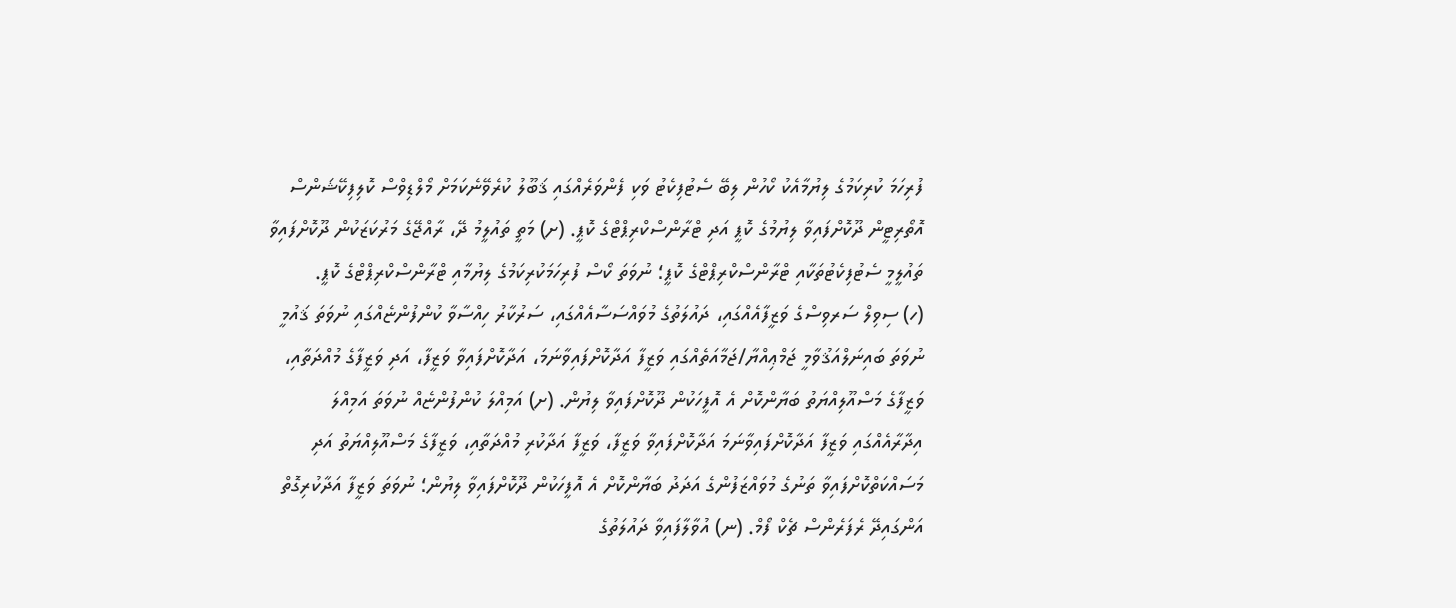ފުރިހަމަ ކުރިކަމުގެ ލިޔުމާއެކު ކޯހުން ލިބޭ ސެޓުފިކެޓު ވަކި ފެންވަރެއްގައި ޤަބޫލު ކުރެވޭނެކަމަށް މޯލްޑިވްސް ކޮލިފިކޭޝަންސް އޮތޯރިޓީން ދޫކޮށްފައިވާ ލިޔުމުގެ ކޮޕީ އަދި ޓްރާންސްކްރިޕްޓްގެ ކޮޕީ. (ށ) މަތީ ތައުލީމު ދޭ، ރާއްޖޭގެ މަރުކަޒަކުން ދޫކޮށްފައިވާ ތައުލީމީ ސެޓުފިކެޓުތަކާއި ޓްރާންސްކްރިޕްޓްގެ ކޮޕީ؛ ނުވަތަ ކޯސް ފުރިހަމަކުރިކަމުގެ ލިޔުމާއި ޓްރާންސްކްރިޕްޓްގެ ކޮޕީ.
(ހ) ސިވިލް ސަރވިސްގެ ވަޒީފާއެއްގައި، ދައުލަތުގެ މުވައްސަސާއެއްގައި، ސަރުކާރު ހިއްސާވާ ކުންފުންޏެއްގައި ނުވަތަ ޤައުމީ ނުވަތަ ބައިނަލްއަޤުވާމީ ޖަމްޢިއްޔާ/ޖަމާއަތެއްގައި ވަޒީފާ އަދާކޮށްފައިވާނަމަ، އަދާކޮށްފައިވާ ވަޒީފާ، އަދި ވަޒީފާގެ މުއްދަތާއި، ވަޒީފާގެ މަސްއޫލިއްޔަތު ބަޔާންކޮށް އެ އޮފީހަކުން ދޫކޮށްފައިވާ ލިޔުން. (ށ) އަމިއްލަ ކުންފުންޏެއް ނުވަތަ އަމިއްލަ އިދާރާއެއްގައި ވަޒީފާ އަދާކޮށްފައިވާނަމަ އަދާކޮށްފައިވާ ވަޒީފާ، ވަޒީފާ އަދާކުރި މުއްދަތާއި، ވަޒީފާގެ މަސްއޫލިއްޔަތު އަދި މަސައްކަތްކޮށްފައިވާ ތަނުގެ މުވައްޒަފުންގެ އަދަދު ބަޔާންކޮށް އެ އޮފީހަކުން ދޫކޮށްފައިވާ ލިޔުން؛ ނުވަތަ ވަޒީފާ އަދާކުރިގޮތް އަންގައިދޭ ރެފަރެންސް ޗެކް ފޯމް. (ނ) އުވާލާފައިވާ ދައުލަތުގެ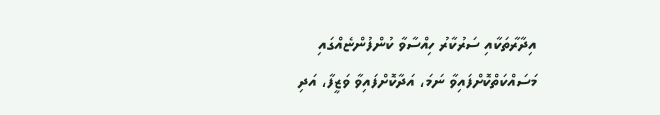އިދާރާތަކާއި ސަރުކާރު ހިއްސާވާ ކުންފުންޏެއްގައި މަސައްކަތްކޮށްފައިވާ ނަމަ، އަދާކޮށްފައިވާ ވަޒީފާ، އަދި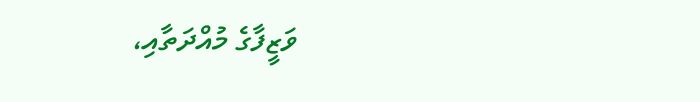ވަޒީފާގެ މުއްދަތާއި،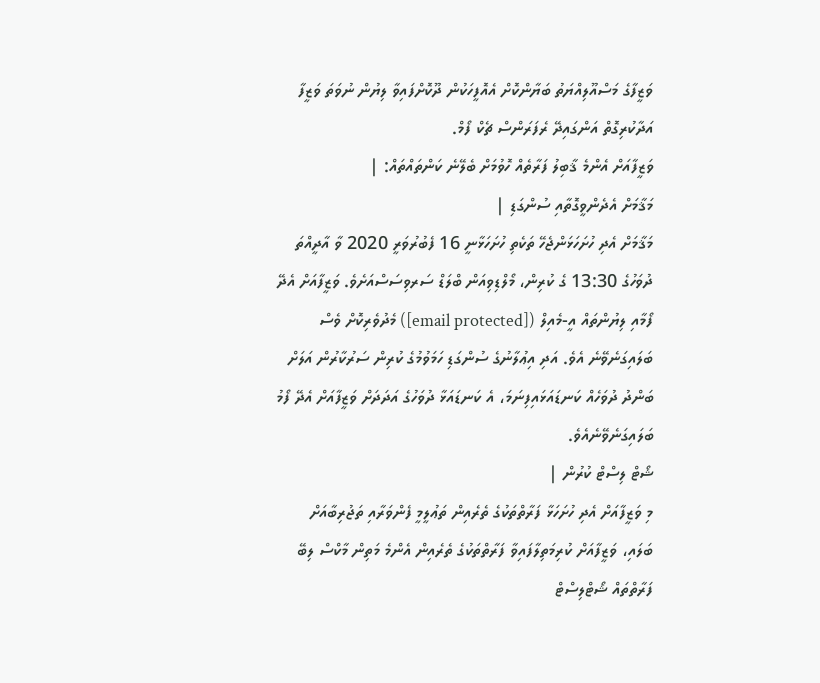ވަޒީފާގެ މަސްއޫލިއްޔަތު ބަޔާންކޮށް އެއޮފީހަކުން ދޫކޮށްފައިވާ ލިޔުން ނުވަތަ ވަޒީފާ އަދާކުރިގޮތް އަންގައިދޭ ރެފަރަންސް ޗެކް ފޯމް.
ވަޒީފާއަށް އެންމެ ޤާބިލު ފަރާތެއް ހޮވުމަށް ބެލޭނެ ކަންތައްތައް: |
މަޤާމަށް އެދެންވީގޮތާއި ސުންގަޑި |
މަޤާމަށް އެދި ހުށަހަޅަންޖެހޭ ތަކެތި ހުށަހަޅާނީ 16 ފެބުރުވަރީ 2020 ވާ އާދީއްތަ ދުވަހުގެ 13:30 ގެ ކުރިން، މޯލްޑިވިއަން ބްލަޑް ސަރވިސަސްއަށެވެ. ވަޒީފާއަށް އެދޭ ފޯމާއި ލިޔުންތައް އީ-މެއިލް ([email protected]) މެދުވެރިކޮށް ވެސް ބަލައިގަނެވޭނެ އެވެ. އަދި އިޢުލާނުގެ ސުންގަޑި ހަމަވުމުގެ ކުރިން ސަރުކާރުން އަލަށް ބަންދު ދުވަހެއް ކަނޑައަޅައިފިނަމަ، އެ ކަނޑައަޅާ ދުވަހުގެ އަދަދަށް ވަޒީފާއަށް އެދޭ ފޯމު ބަލައިގަނެވޭނެއެވެ.
ޝޯޓް ލިސްޓް ކުރުން |
މި ވަޒީފާއަށް އެދި ހުށަހަޅާ ފަރާތްތަކުގެ ތެރެއިން ތަޢުލީމީ ފެންވަރާއި ތަޖުރިބާއަށް ބަލައި، ވަޒީފާއަށް ކުރިމަތިލާފައިވާ ފަރާތްތަކުގެ ތެރެއިން އެންމެ މަތިން މާކްސް ލިބޭ ފަރާތްތައް ޝޯޓްލިސްޓް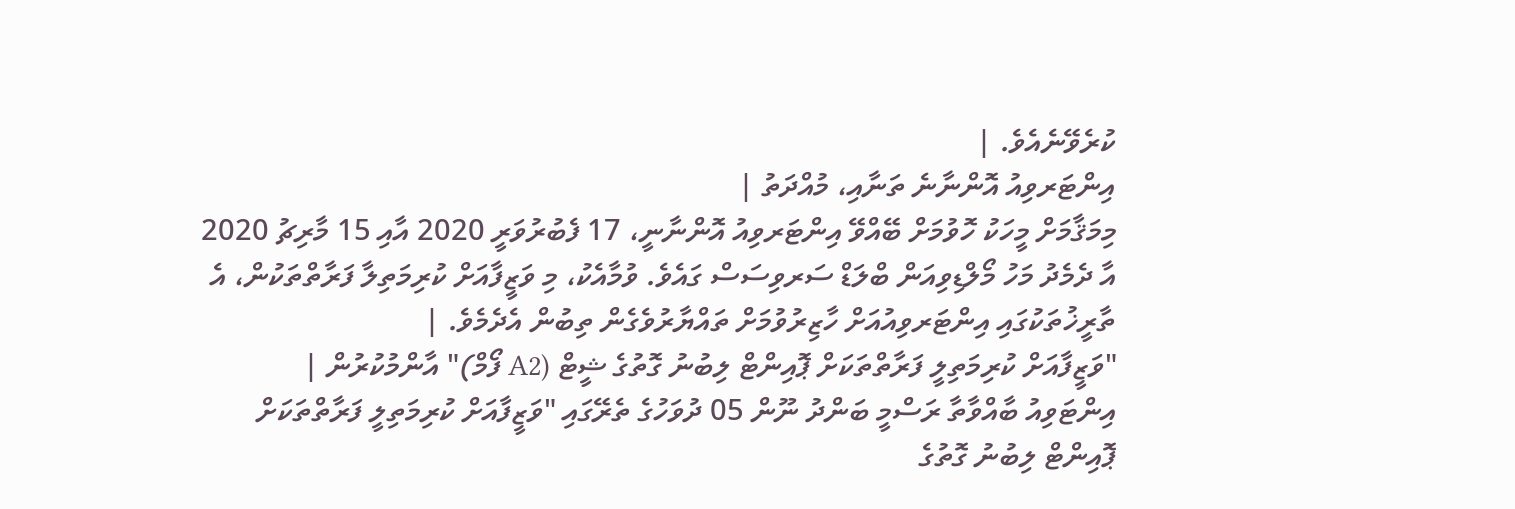ކުރެވޭނެއެވެ. |
އިންޓަރވިއު އޮންނާނެ ތަނާއި، މުއްދަތު |
މިމަޤާމަށް މީހަކު ހޮވުމަށް ބޭއްވޭ އިންޓަރވިއު އޮންނާނީ، 17 ފެބުރުވަރީ 2020 އާއި 15 މާރިޗު 2020 އާ ދެމެދު މަހު މޯލްޑިވިއަން ބްލަޑް ސަރވިސަސް ގައެވެ. ވުމާއެކު، މި ވަޒީފާއަށް ކުރިމަތިލާ ފަރާތްތަކުން، އެ ތާރީޚުތަކުގައި އިންޓަރވިއުއަށް ހާޒިރުވުމަށް ތައްޔާރުވެގެން ތިބުން އެދެމެވެ. |
"ވަޒީފާއަށް ކުރިމަތިލީ ފަރާތްތަކަށް ޕޮއިންޓް ލިބުނު ގޮތުގެ ޝީޓް (A2 ފޯމް)" އާންމުކުރުން |
އިންޓަވިއު ބާއްވާތާ ރަސްމީ ބަންދު ނޫން 05 ދުވަހުގެ ތެރޭގައި "ވަޒީފާއަށް ކުރިމަތިލީ ފަރާތްތަކަށް ޕޮއިންޓް ލިބުނު ގޮތުގެ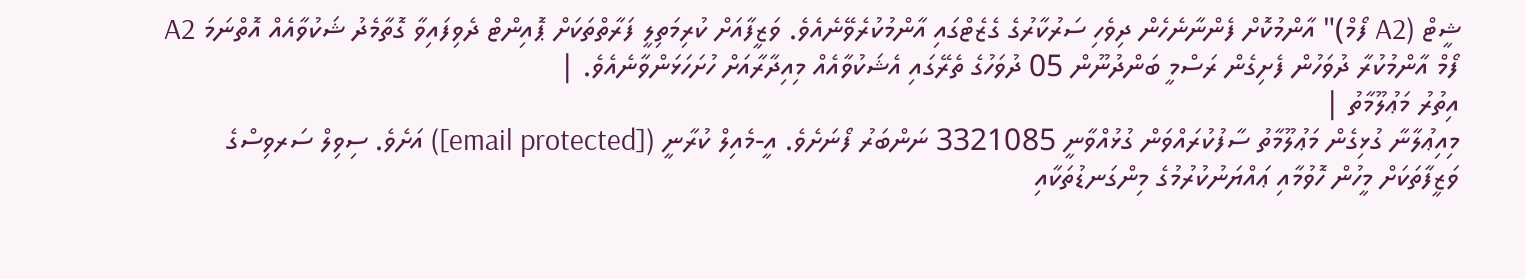ޝީޓް (A2 ފޯމް)" އާންމުކޮށް ފެންނާނެހެން ދިވެހި ސަރުކާރުގެ ގެޒެޓްގައި އާންމުކުރެވޭނެއެވެ. ވަޒީފާއަށް ކުރިމަތިލީ ފަރާތްތަކަށް ޕޮއިންޓް ދެވިފައިވާ ގޮތާމެދު ޝަކުވާއެއް އޮތްނަމަ A2 ފޯމް އާންމުކުރާ ދުވަހުން ފެށިގެން ރަސްމީ ބަންދުނޫން 05 ދުވަހުގެ ތެރޭގައި އެޝަކުވާއެއް މިއިދާރާއަށް ހުށަހަޅަންވާނެއެވެ. |
އިތުރު މަޢުލޫމާތު |
މިއިޢުލާނާ ގުޅިގެން މަޢުލޫމާތު ސާފުކުރައްވަން ގުޅުއްވާނީ 3321085 ނަންބަރު ފޯނަށެވެ. އީ-މެއިލް ކުރާނީ ([email protected]) އަށެވެ. ސިވިލް ސަރވިސްގެ ވަޒީފާތަކަށް މީހުން ހޮވުމާއި ޢައްޔަނުކުރުމުގެ މިންގަނޑުތަކާއި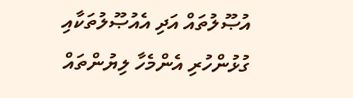އުޞޫލުތައް އަދި އެއުޞޫލުތަކާއި ގުޅުންހުރި އެންމެހާ ލިޔުންތައް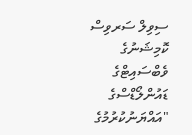ސިވިލް ސަރވިސް ކޮމިޝަނުގެ ވެބްސައިޓްގެ ޑައުންލޯޑްސްގެ "އައްޔަނުކުރުމުގެ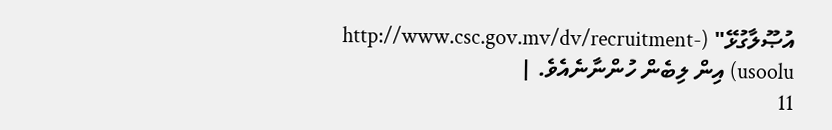އުޞޫލާގުޅޭ" (http://www.csc.gov.mv/dv/recruitment-usoolu) އިން ލިބެން ހުންނާނެއެވެ. |
11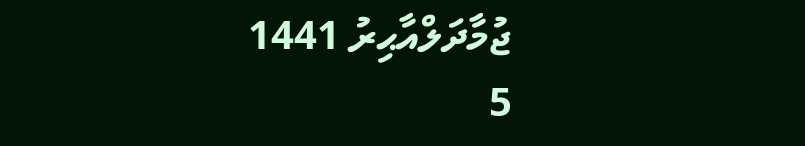ޖުމާދަލްއާޙިރު 1441
5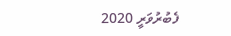ފެބުރުވަރީ 2020